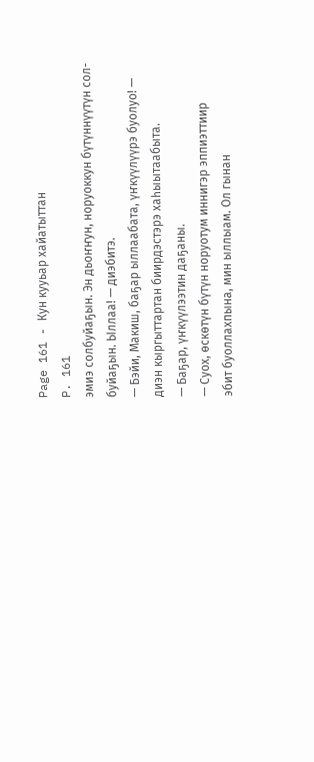Page 161 - Кун кууьар хайатыттан
P. 161
эмиэ солбуйаҕын. Эн дьоҥҥун, норуоккун бүтүннүүтүн сол-
буйаҕын. Ыллаа! — диэбитэ.
— Бэйи, Макиш, баҕар ыллаабата, үҥкүүлүүрэ буолуо! —
диэн кыргыттартан биирдэстэрэ хаһыытаабыта.
— Баҕар, үҥкүүлээтин даҕаны.
— Суох, өскөтүн бүтүн норуотум иннигэр эппиэттиир
эбит буоллахпына, мин ыллыам. Ол гынан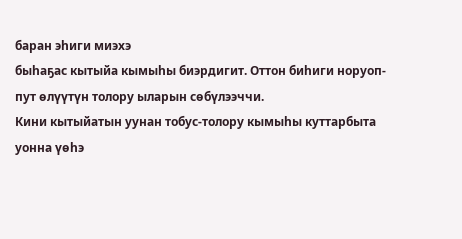баран эһиги миэхэ
быһаҕас кытыйа кымыһы биэрдигит. Оттон биһиги норуоп-
пут өлүүтүн толору ыларын сөбүлээччи.
Кини кытыйатын уунан тобус-толору кымыһы куттарбыта
уонна үөһэ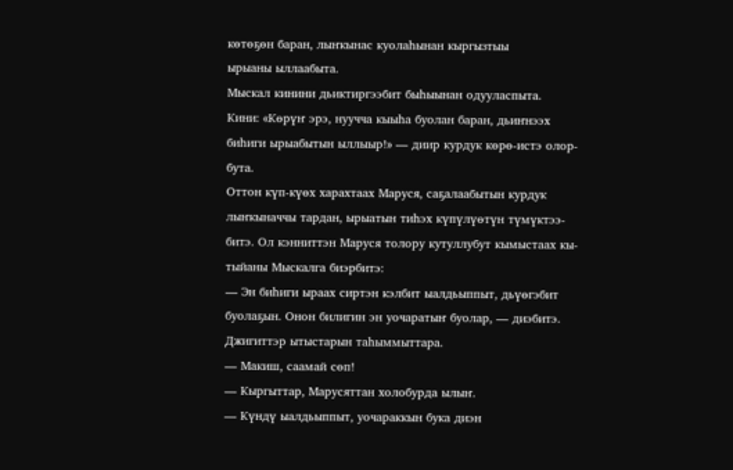көтөҕөн баран, лыҥкынас куолаһынан кыргызтыы
ырыаны ыллаабыта.
Мыскал кинини дьиктиргээбит быһыынан одууласпыта.
Кини: «Көрүҥ эрэ, нуучча кыыһа буолан баран, дьиҥнээх
биһиги ырыабытын ыллыыр!» — диир курдук көрө-истэ олор-
бута.
Оттон күп-күөх харахтаах Маруся, саҕалаабытын курдук
лыҥкыначчы тардан, ырыатын тиһэх күпүлүөтүн түмүктээ-
битэ. Ол кэнниттэн Маруся толору кутуллубут кымыстаах кы-
тыйаны Мыскалга биэрбитэ:
— Эн биһиги ыраах сиртэн кэлбит ыалдьыппыт, дьүөгэбит
буолаҕын. Онон билигин эн уочаратыҥ буолар, — диэбитэ.
Джигиттэр ытыстарын таһыммыттара.
— Макиш, саамай сөп!
— Кыргыттар, Марусяттан холобурда ылыҥ.
— Күндү ыалдьыппыт, уочараккын бука диэн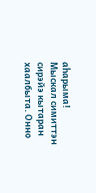аһарыма!
Мыскал симиттэн сирэйэ кытаран хаалбыта. Онно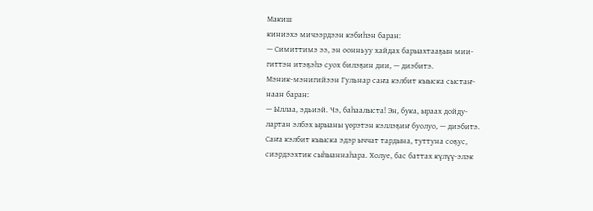Макиш
киниэхэ мичээрдээн кэбиһэн баран:
— Симиттимэ ээ, эн оонньуу хайдах барыахтааҕын мии-
гиттэн итэҕэһэ суох билэҕин дии, — диэбитэ.
Мэник-мэнигийээн Гульнар саҥа кэлбит кыыска сыстаҥ-
наан баран:
— Ыллаа, эдьиэй. Чэ, баһаалыста! Эн, бука, ыраах дойду-
лартан элбэх ырыаны үөрэтэн кэллэҕиҥ буолуо, — диэбитэ.
Саҥа кэлбит кыыска эдэр ыччат тардына, туттуна соҕус,
сиэрдээхтик сыһыаннаһара. Холуе, бас баттах күлүү-элэк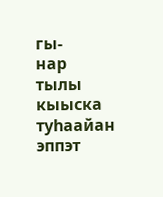гы-
нар тылы кыыска туһаайан эппэт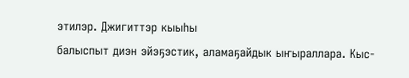этилэр. Джигиттэр кыыһы
балыспыт диэн эйэҕэстик, аламаҕайдык ыҥыраллара. Кыс-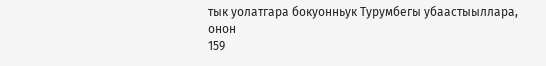тык уолатгара бокуонньук Турумбегы убаастыыллара, онон
159